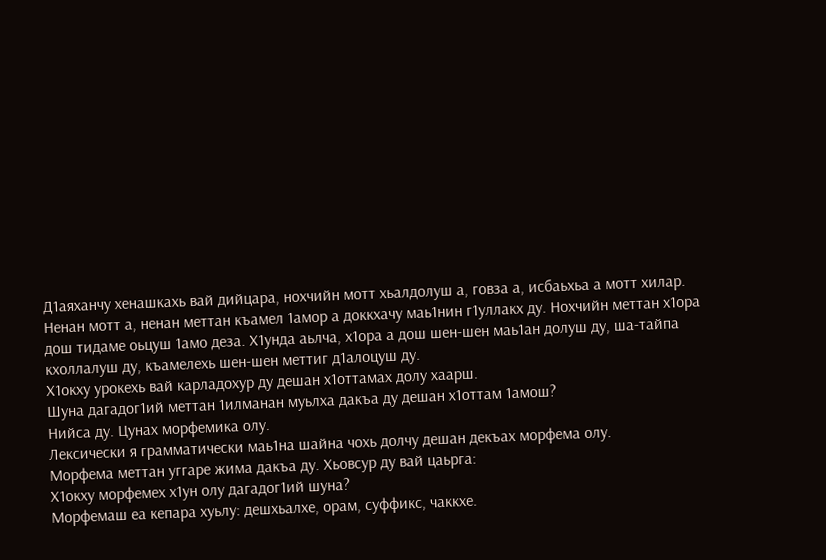Д1аяханчу хенашкахь вай дийцара, нохчийн мотт хьалдолуш а, говза а, исбаьхьа а мотт хилар. Ненан мотт а, ненан меттан къамел 1амор а доккхачу маь1нин г1уллакх ду. Нохчийн меттан х1ора дош тидаме оьцуш 1амо деза. Х1унда аьлча, х1ора а дош шен-шен маь1ан долуш ду, ша-тайпа кхоллалуш ду, къамелехь шен-шен меттиг д1алоцуш ду.
Х1окху урокехь вай карладохур ду дешан х1оттамах долу хаарш.
Шуна дагадог1ий меттан 1илманан муьлха дакъа ду дешан х1оттам 1амош?
Нийса ду. Цунах морфемика олу.
Лексически я грамматически маь1на шайна чохь долчу дешан декъах морфема олу.
Морфема меттан уггаре жима дакъа ду. Хьовсур ду вай цаьрга:
Х1окху морфемех х1ун олу дагадог1ий шуна?
Морфемаш еа кепара хуьлу: дешхьалхе, орам, суффикс, чаккхе.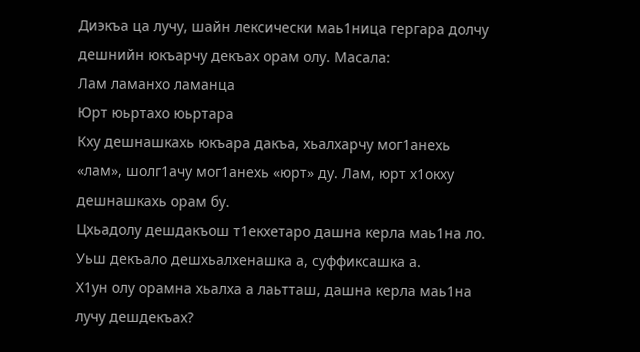Диэкъа ца лучу, шайн лексически маь1ница гергара долчу дешнийн юкъарчу декъах орам олу. Масала:
Лам ламанхо ламанца
Юрт юьртахо юьртара
Кху дешнашкахь юкъара дакъа, хьалхарчу мог1анехь «лам», шолг1ачу мог1анехь «юрт» ду. Лам, юрт х1окху дешнашкахь орам бу.
Цхьадолу дешдакъош т1екхетаро дашна керла маь1на ло.
Уьш декъало дешхьалхенашка а, суффиксашка а.
Х1ун олу орамна хьалха а лаьтташ, дашна керла маь1на лучу дешдекъах?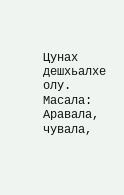Цунах дешхьалхе олу.
Масала:
Аравала, чувала,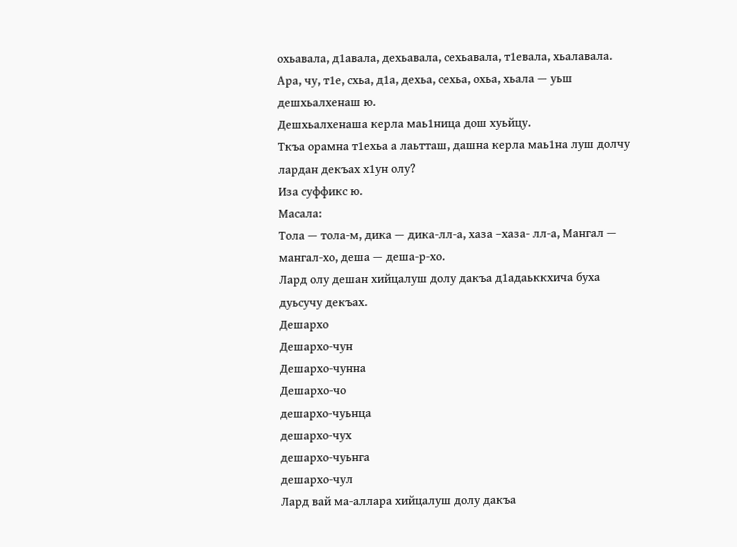охьавала, д1авала, дехьавала, сехьавала, т1евала, хьалавала.
Ара, чу, т1е, схьа, д1а, дехьа, сехьа, охьа, хьала — уьш дешхьалхенаш ю.
Дешхьалхенаша керла маь1ница дош хуьйцу.
Ткъа орамна т1ехьа а лаьтташ, дашна керла маь1на луш долчу лардан декъах х1ун олу?
Иза суффикс ю.
Масала:
Тола — тола-м, дика — дика-лл-а, хаза –хаза- лл-а, Мангал — мангал-хо, деша — деша-р-хо.
Лард олу дешан хийцалуш долу дакъа д1адаьккхича буха дуьсучу декъах.
Дешархо
Дешархо-чун
Дешархо-чунна
Дешархо-чо
дешархо-чуьнца
дешархо-чух
дешархо-чуьнга
дешархо-чул
Лард вай ма-аллара хийцалуш долу дакъа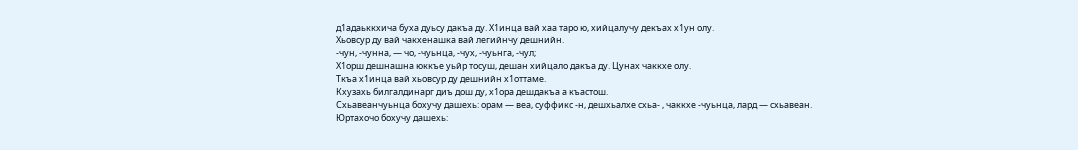д1адаьккхича буха дуьсу дакъа ду. Х1инца вай хаа таро ю, хийцалучу декъах х1ун олу.
Хьовсур ду вай чакхенашка вай легийнчу дешнийн.
-чун, -чунна, — чо, -чуьнца, -чух, -чуьнга, -чул;
Х1орш дешнашна юккъе уьйр тосуш, дешан хийцало дакъа ду. Цунах чаккхе олу.
Ткъа х1инца вай хьовсур ду дешнийн х1оттаме.
Кхузахь билгалдинарг диъ дош ду, х1ора дешдакъа а къастош.
Схьавеанчуьнца бохучу дашехь: орам — веа, суффикс -н, дешхьалхе схьа- , чаккхе -чуьнца, лард — схьавеан.
Юртахочо бохучу дашехь: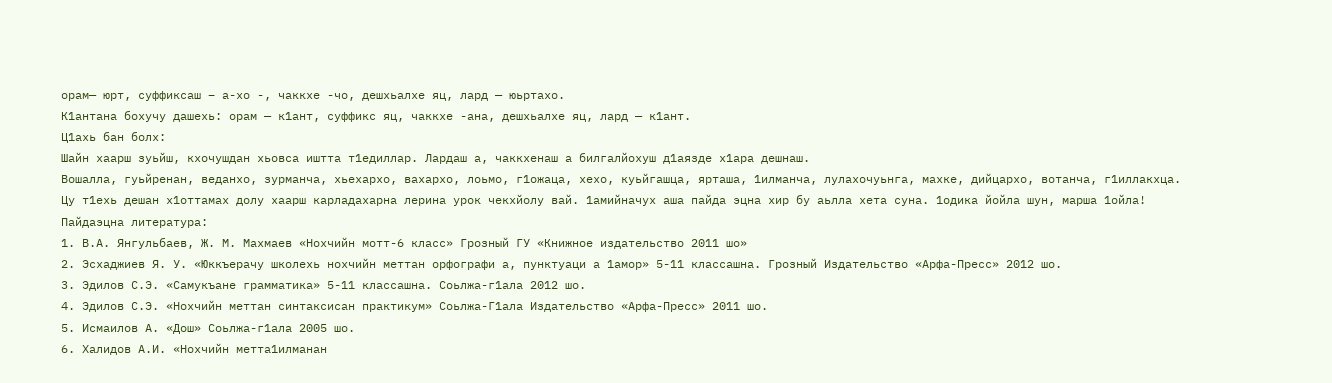орам— юрт, суффиксаш – а-хо -, чаккхе -чо, дешхьалхе яц, лард — юьртахо.
К1антана бохучу дашехь: орам — к1ант, суффикс яц, чаккхе -ана, дешхьалхе яц, лард — к1ант.
Ц1ахь бан болх:
Шайн хаарш зуьйш, кхочушдан хьовса иштта т1едиллар. Лардаш а, чаккхенаш а билгалйохуш д1аязде х1ара дешнаш.
Вошалла, гуьйренан, веданхо, зурманча, хьехархо, вахархо, лоьмо, г1ожаца, хехо, куьйгашца, ярташа, 1илманча, лулахочуьнга, махке, дийцархо, вотанча, г1иллакхца.
Цу т1ехь дешан х1оттамах долу хаарш карладахарна лерина урок чекхйолу вай. 1амийначух аша пайда эцна хир бу аьлла хета суна. 1одика йойла шун, марша 1ойла!
Пайдаэцна литература:
1. В.А. Янгульбаев, Ж. М. Махмаев «Нохчийн мотт-6 класс» Грозный ГУ «Книжное издательство 2011 шо»
2. Эсхаджиев Я. У. «Юккъерачу школехь нохчийн меттан орфографи а, пунктуаци а 1амор» 5-11 классашна. Грозный Издательство «Арфа-Пресс» 2012 шо.
3. Эдилов С.Э. «Самукъане грамматика» 5-11 классашна. Соьлжа-г1ала 2012 шо.
4. Эдилов С.Э. «Нохчийн меттан синтаксисан практикум» Соьлжа-Г1ала Издательство «Арфа-Пресс» 2011 шо.
5. Исмаилов А. «Дош» Соьлжа-г1ала 2005 шо.
6. Халидов А.И. «Нохчийн метта1илманан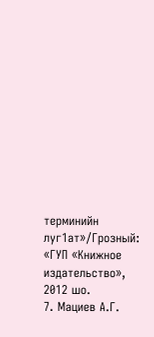терминийн луг1ат»/Грозный: «ГУП «Книжное издательство», 2012 шо.
7. Мациев А.Г.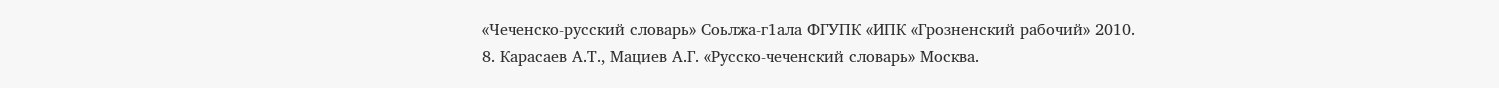«Чеченско-русский словарь» Соьлжа-г1ала ФГУПК «ИПК «Грозненский рабочий» 2010.
8. Карасаев А.Т., Мациев А.Г. «Русско-чеченский словарь» Москва.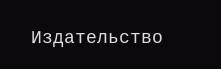Издательство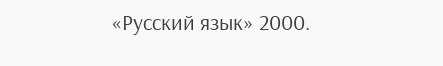«Русский язык» 2000.